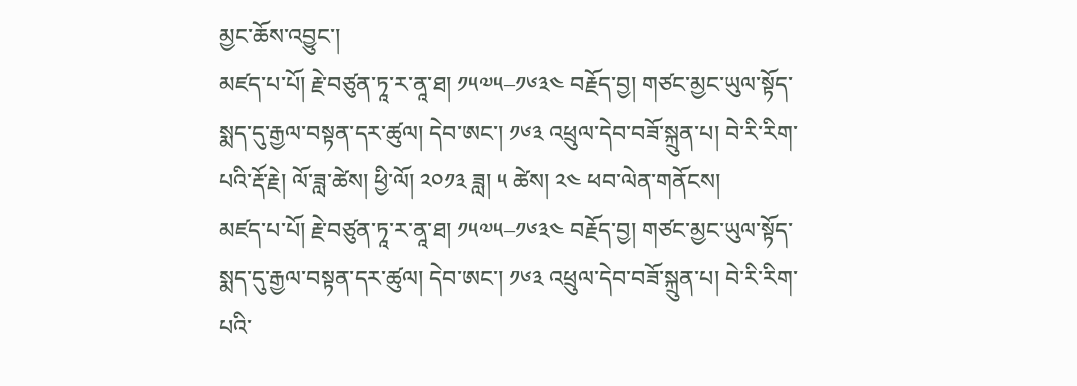མྱང་ཆོས་འབྱུང་།
མཛད་པ་པོ། རྗེ་བཙུན་ཏཱ་ར་ནཱ་ཐ། ༡༥༧༥–༡༦༣༤ བརྗོད་བྱ། གཙང་མྱང་ཡུལ་སྟོད་སྨད་དུ་རྒྱལ་བསྟན་དར་ཚུལ། དེབ་ཨང་། ༡༦༣ འཕྲུལ་དེབ་བཟོ་སྐྲུན་པ། བེ་རི་རིག་པའི་རྡོ་རྗེ། ལོ་ཟླ་ཚེས། ཕྱི་ལོ། ༢༠༡༣ ཟླ། ༥ ཚེས། ༢༤ ཕབ་ལེན་གནོངས།
མཛད་པ་པོ། རྗེ་བཙུན་ཏཱ་ར་ནཱ་ཐ། ༡༥༧༥–༡༦༣༤ བརྗོད་བྱ། གཙང་མྱང་ཡུལ་སྟོད་སྨད་དུ་རྒྱལ་བསྟན་དར་ཚུལ། དེབ་ཨང་། ༡༦༣ འཕྲུལ་དེབ་བཟོ་སྐྲུན་པ། བེ་རི་རིག་པའི་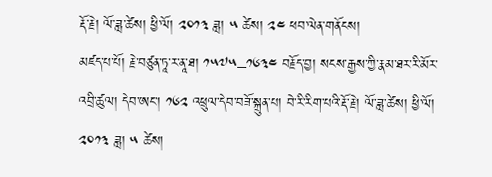རྡོ་རྗེ། ལོ་ཟླ་ཚེས། ཕྱི་ལོ། ༢༠༡༣ ཟླ། ༥ ཚེས། ༢༤ ཕབ་ལེན་གནོངས།
མཛད་པ་པོ། རྗེ་བཙུན་ཏཱ་ར་ནཱ་ཐ། ༡༥༧༥–༡༦༣༤ བརྗོད་བྱ། སངས་རྒྱས་ཀྱི་རྣམ་ཐར་རི་མོར་འབྲི་ཚུལ། དེབ་ཨང་། ༡༦༢ འཕྲུལ་དེབ་བཟོ་སྐྲུན་པ། བེ་རི་རིག་པའི་རྡོ་རྗེ། ལོ་ཟླ་ཚེས། ཕྱི་ལོ། ༢༠༡༣ ཟླ། ༥ ཚེས།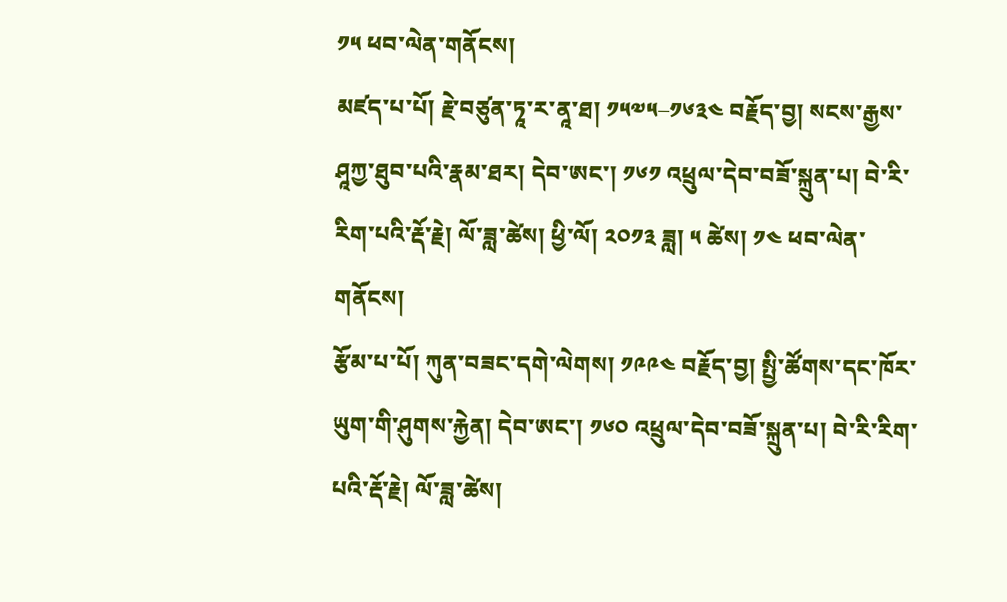༡༥ ཕབ་ལེན་གནོངས།
མཛད་པ་པོ། རྗེ་བཙུན་ཏཱ་ར་ནཱ་ཐ། ༡༥༧༥–༡༦༣༤ བརྗོད་བྱ། སངས་རྒྱས་ཤཱཀྱ་ཐུབ་པའི་རྣམ་ཐར། དེབ་ཨང་། ༡༦༡ འཕྲུལ་དེབ་བཟོ་སྐྲུན་པ། བེ་རི་རིག་པའི་རྡོ་རྗེ། ལོ་ཟླ་ཚེས། ཕྱི་ལོ། ༢༠༡༣ ཟླ། ༥ ཚེས། ༡༤ ཕབ་ལེན་གནོངས།
རྩོམ་པ་པོ། ཀུན་བཟང་དགེ་ལེགས། ༡༩༩༤ བརྗོད་བྱ། སྤྱི་ཚོགས་དང་ཁོར་ཡུག་གི་ཤུགས་རྐྱེན། དེབ་ཨང་། ༡༦༠ འཕྲུལ་དེབ་བཟོ་སྐྲུན་པ། བེ་རི་རིག་པའི་རྡོ་རྗེ། ལོ་ཟླ་ཚེས།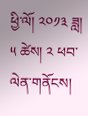ཕྱི་ལོ། ༢༠༡༣ ཟླ། ༥ ཚེས། ༢ ཕབ་ལེན་གནོངས།